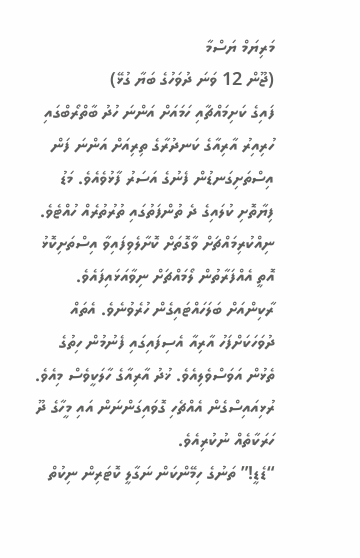މަރިޔަމް ޔަސްމާ
(ޖޫން 12 ވަނަ ދުވަހުގެ ބަޔާ ގުޅޭ)
ފައިގެ ކަށިމައްޗާއި ހަމައަށް އަންނަ ހުދު ބާތްރޯބްގައި ހުރިއިރު އާރިއާގެ ކަނދުރާގެ ތިރިއަށް އަންނަ ފަން އިސްތަށިގަނޑުން ފެނުގެ އަސަރު ފާޅުވެއެވެ. މަޑު ފިޔާތޮށި ކުލައިގެ ދެ ތުންފަތުގައި ތުރުތުރެއް ހުއްޓެވެ. ނިއްކުރިމައްޗަށް ވާގޮތަށް ކޮށާލެވިފައިވާ އިސްތަށިކޮޅު އޮތީ އެއްފަރާތުން ލޯމައްޗަށް ނިވާއަޅައިފައެވެ. ރާކިންއަށް ބަލަހައްޓައިގެން ހުރެވުނެވެ. އެތައް ދުވަހަކަށްފަހު އާރިއާ އެސިފައިގައި ފެނުމުން ހިތުގެ ތެޅުން އަވަސްވެލިއެވެ. ޚުދު އާރިއާގެ ހާލަކީވެސް މިއެވެ. ރުޅިއައިސްގެން އެއްޗެހި ގޮވައިގަންނަން އައި މީހާގެ ދޫ ހަރަކާތެއް ނުކުރިއެވެ.
“ޑެޑީ!” ތަނުގެ ހިމޭންކަން ނަގާލީ ކޮޓަރިން ނިކުތް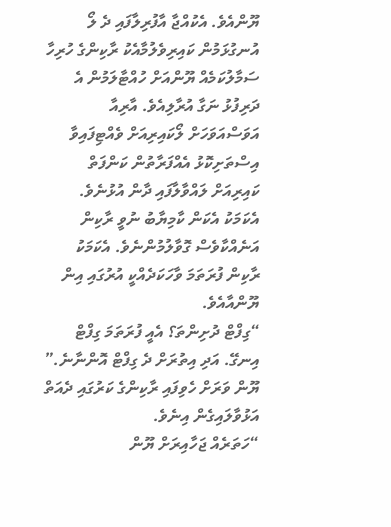ޔޫންއެވެ. އެކުއްޖާ އާފުރިލާފައި ދެ ލޯ އުނގުޅަމުން ކައިރިވެލުމާއެކު ރާކިންގެ ހުރިހާ ސަމާލުކަމެއް ޔޫންއަށް ހުއްޓާލަމުން އެ ދަރިފުޅު ނަގާ އުރާލިއެވެ. އާރިއާ އަވަސްއަވަހަށް ލޯކައިރިއަށް ވެއްޓިފައިވާ އިސްތަށިކޮޅު އެއްފަރާތުން ކަންފަތް ކައިރިއަށް ލައްވާލާފައި ދާން އުޅުނެވެ. އެކަމަކު އެކަން ކާމިޔާބު ނުވީ ރާކިން އަނެއްކާވެސް ގޮވާލުމުންނެވެ. އެކަމަކު ރާކިން ފުރަތަމަ ވާހަކަދެއްކީ އުރުގައި އިން ޔޫންއާއެވެ.
“ގިފްޓް ދުށިންތަ؟ އެއީ ފުރަތަމަ ގިފްޓް އިނގޭ. އަދި އިތުރަށް ދެ ގިފްޓް އޮންނާނެ.” ޔޫން ވަރަށް ހެވިފައި ރާކިންގެ ކަރުގައި ދެއަތް އަޅުވާލައިގެން އިނެވެ.
“ހަތަރެއް ޖަހާއިރަށް ޔޫން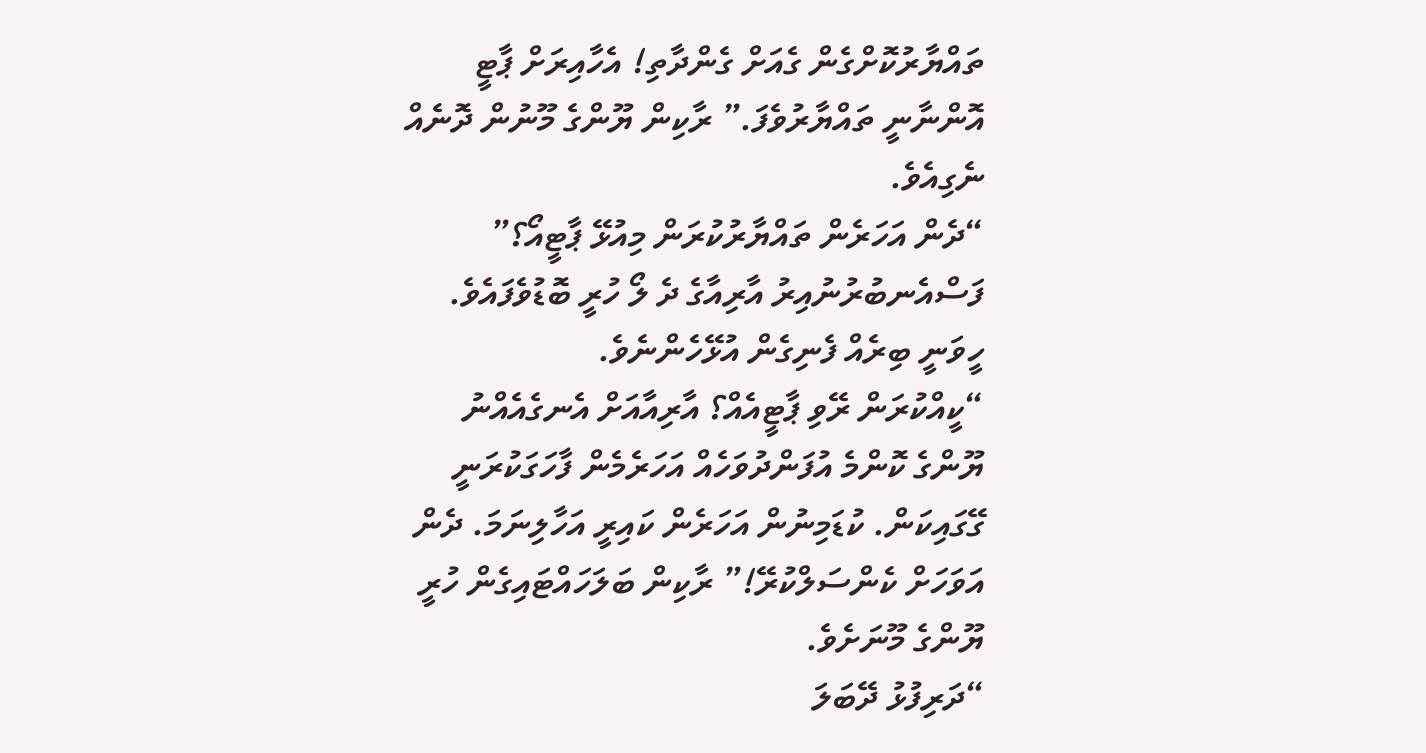ތައްޔާރުކޮށްގެން ގެއަށް ގެންދާތި! އެހާއިރަށް ޕާޓީ އޮންނާނީ ތައްޔާރުވެފަ.” ރާކިން ޔޫންގެ މޫނުން ދޮނެއް ނެގިއެވެ.
“ދެން އަހަރެން ތައްޔާރުކުރަން މިއުޅޭ ޕާޓީއޯ؟” ފަސްއެނބުރުނުއިރު އާރިއާގެ ދެ ލޯ ހުރީ ބޮޑުވެފައެވެ. ހީވަނީ ބިރެއް ފެނިގެން އުޅޭހެންނެވެ.
“ކީއްކުރަން ރޭވި ޕާޓީއެއް؟ އާރިއާއަށް އެނގެއެއްނު ޔޫންގެ ކޮންމެ އުފަންދުވަހެއް އަހަރެމެން ފާހަގަކުރަނީ ގޭގައިކަން. ކުޑަމިނުން އަހަރެން ކައިރީ އަހާލިނަމަ. ދެން އަވަހަށް ކެންސަލްކުރޭ!” ރާކިން ބަލަހައްޓައިގެން ހުރީ ޔޫންގެ މޫނަށެވެ.
“ދަރިފުޅު ދޭބަލަ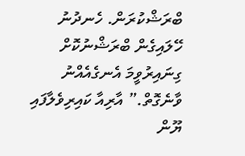ބްރަޝްކުރަން. ހެނދުނު ހޭލައިގެން ބްރަޝްނުކޮށް ގިނައިރުވީމަ އެނގެއެއްނު ވާނެގޮތް.” އާރިއާ ކައިރިވެލާފައި ޔޫން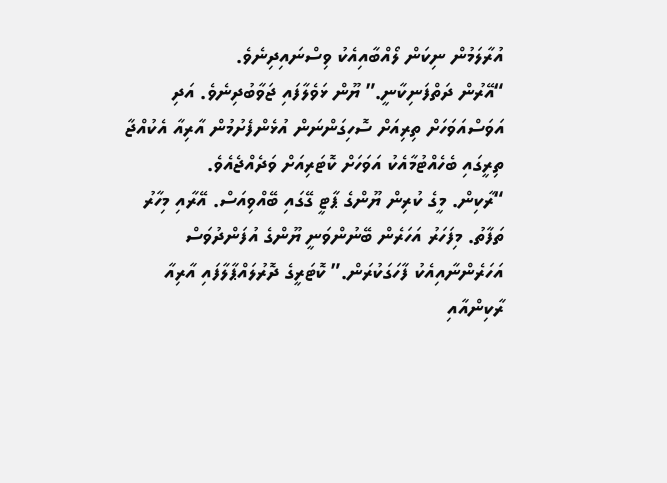އުރާލަމުން ނިކަން ލޯއްބާއިއެކު ވިސްނައިދިނެވެ.
“އޭރުން ދަތްފަނިކާނީ.” ޔޫން ޅަވެލާފައި ޖަވާބުދިނެވެ. އަދި އަވަސްއަވަހަށް ތިރިއަށް ސޮހިގަންނަން އުޅެންފެށުމުން އާރިއާ އެކުއްޖާ ތިރީގައި ބެހެއްޓުމާއެކު އަވަހަށް ކޮޓަރިއަށް ވަދެއްޖެއެވެ.
“ރާކިން. މީގެ ކުރިން ޔޫންގެ ޕާޓީ ގޭގައި ބޭއްވިއަސް. އޭރާއި މިހާރު ތަފާތު. މިފަހަރު އަހަރެން ބޭނުންވަނީ ޔޫންގެ އުފަންދުވަސް އަހަރެންނާއިއެކު ފާހަގަކުރަން.” ކޮޓަރީގެ ދޮރުލައްޕާލާފައި އާރިއާ ރާކިންއާއި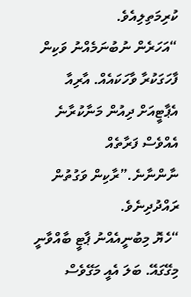ކުރިމަތިލިއެވެ.
“އަހަރެން ނުބުނަމެއްނު ވަކިން ފާހަގަކުރާ ވާހަކައެއް. އާރިއާ އެޕާޓީއަށް ދިއުން މަނާކުރާނެ އެއްވެސް ފަރާތެއް ނާންނާނެ.”ރާކިން ވަގުތުން ރައްދުދިނެވެ.
“ހެޔޮ މިބުނީއެއްނު ޕާޓީ ބާއްވާނީ މިގޭގައޭ. ބަލަ އެއީ މަގޭވެސް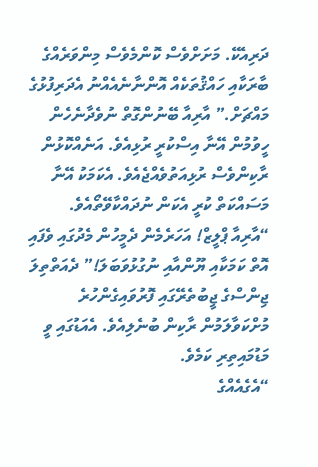ދަރިއެކޭ. މަށަށްވެސް ކޮންމެވެސް މިންވަރެއްގެ ބާރަކާއި ހައްޤުތަކެއް އޮންނާނެއެއްނު އެދަރިފުޅުގެ މައްޗަށް.” އާރިއާ ބޭނުންގޮތް ނުވެދާނެހެން ހީވުމުން އޭނާ އިސްކުރީ ރުޅިއެވެ. އަނެއްކޮޅުން ރާކިންވެސް ރުޅިއަތުވެއްޖެއެވެ. އެކަމަކު އޭނާ މަސައްކަތް ކުރީ އެކަން ނުދައްކާވޭތޯއެވެ.
“އާރިއާ ޕްލީޒް! އަހަރެމެން ދެމީހުން މެދުގައި ވެފައި އޮތް ކަމަކާއި ޔޫންއާއި ނުގުޅުވަބަލަ!” ދެއަތްތިލަ ޖިންސްގެ ޖީބުތެރޭގައި ފޮރުވައިގެންހުރެ މުށްކަވާލަމުން ރާކިން ބުނެލިއެވެ. އެއަޑުގައި ވީ މަޑުމައިތިރި ކަމެވެ.
“އެގެއެއްގެ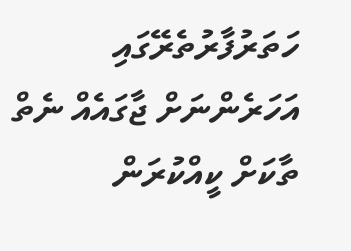ހަތަރުފާރުތެރޭގައި އަހަރެންނަށް ޖާގައެއް ނެތް ތާކަށް ކީއްކުރަން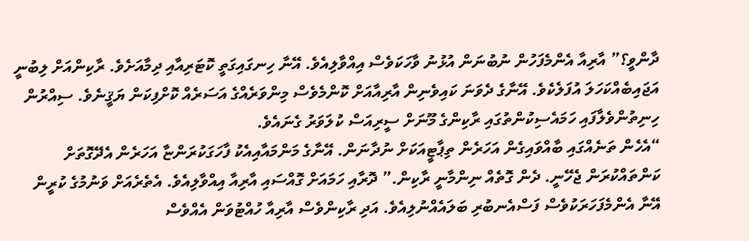ދާންވީ؟” އާރިއާ އެންމެފަހުން ނުބުނަން އުޅުނު ވާހަކަވެސް އިއްވާލިއެވެ. އޭނާ ހިނގައިގަތީ ކޮޓަރިއާއި ދިމާއަށެވެ. ރާކިންއަށް ލިބުނީ އަޖައިބެއްކަހަލަ އުފަލެކެވެ. އޭނާގެ ދެވަނަ ކައިވެނިން އާރިއާއަށް ކޮންމެވެސް މިންވަރެއްގެ އަސަރެއް ކޮށްފިކަން ޔަޤީނެވެ. ސިއްރުން ހިނިތުންވެލާފައި ހަމައެސިކުންތުގައި ރާކިންގެ މޫނަށް ސީރިއަސް ކުލަވަރު ގެނައެވެ.
“އެހެން ތަނެއްގައި ބާއްވައިގެން އަހަރެން ތިޕާޓީއަކަށް ނުދާނަން. އޭނާގެ މަންމައާއިއެކު ފާހަގަކުރަންޏާ އަހަރެން އެދޭގޮތަށް ކަންތައްކުރަން ޖެހޭނީ. ދެން ގޮތެއް ނިންމާނީ ރާކިން.” ދޮރާއި ހަމައަށް ގޮއްސައި އާރިއާ އިއްވާލިއެވެ. އެތެރެއަށް ވަނުމުގެ ކުރީން އޭނާ އެންމެފަހަރަކުވެސް ފަސްއެނބުރި ބަލައެއްނުލިއެވެ. އަދި ރާކިންވެސް އާރިއާ ހުއްޓުވަން އެއްވެސް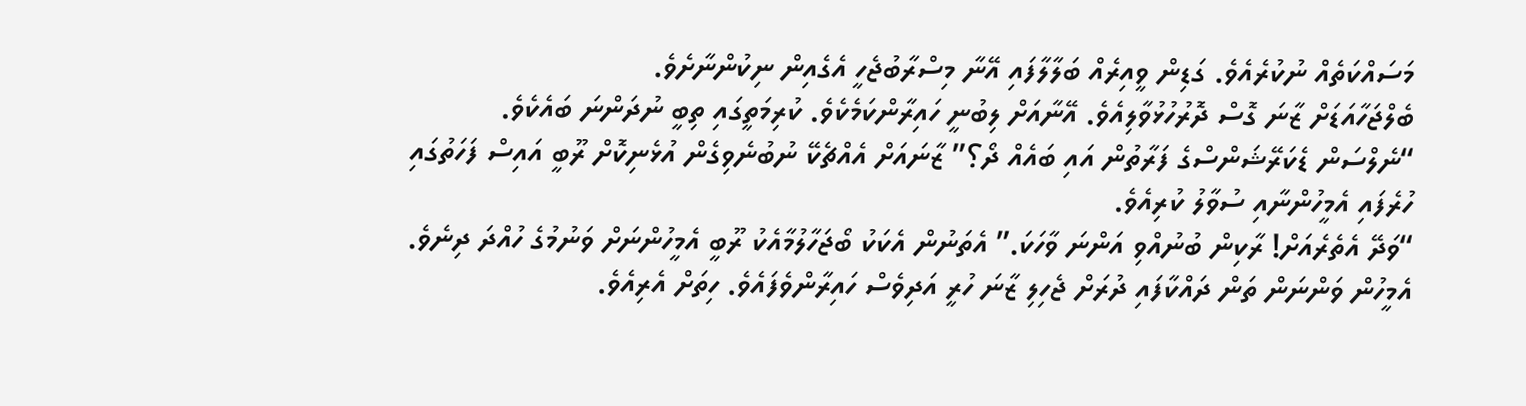މަސައްކަތެއް ނުކުރެއެވެ. ގަޑިން ވީއިރެއް ބަލާލާފައި އޭނާ މިސްރާބުޖެހީ އެގެއިން ނިކުންނާށެވެ.
ބެލްޖަހާއަޑަށް ޒާނަ ގޮސް ދޮރުހުޅުވާލިއެވެ. އޭނާއަށް ލިބުނީ ހައިރާންކަމެކެވެ. ކުރިމަތީގައި ތިބީ ނުދަންނަ ބައެކެވެ.
“ނެލްސަން ޑެކަރޭޝަންސްގެ ފަރާތުން އައި ބައެއް ދޯ؟” ޒާނައަށް އެއްޗެކޭ ނުބުނެވިގެން އުޅެނިކޮށް ރޫބީ އައިސް ފަހަތުގައި ހުރެފައި އެމީހުންނާއި ސުވާލު ކުރިއެވެ.
“ވަދޭ އެތެރެއަށް! ރާކިން ބުނުއްވި އަންނަ ވާހަކަ.” އެތަނުން އެކަކު ބޯޖަހާލުމާއެކު ރޫބީ އެމީހުންނަށް ވަނުމުގެ ހުއްދަ ދިނެވެ. އެމީހުން ވަންނަން ތަން ދައްކާފައި ދުރަށް ޖެހިލި ޒާނަ ހުރީ އަދިވެސް ހައިރާންވެފައެވެ. ހިތަށް އެރިއެވެ.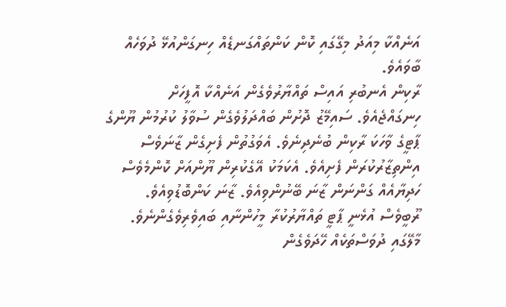އަނެއްކާ މިއަދު މިގޭގައި ކޮން ކަންތައްގަނޑެއް ހިނގަންއުޅޭ ދުވަހެއް ބާވައެވެ.
ރާކިން އެނބުރި އައިސް ތައްޔާރުވެގެން އަނެއްކާ އޮފީހަށް ހިނގައްޖެއެވެ. ސައިމޭޒު ދޮށުން ބައްދަލުވެގެން ސުވާލު ކުރުމުން ޔޫންގެ ޕާޓީގެ ވާހަކަ ރާކިން ބުނެދިނެވެ. އެވަގުތުން ފެށިގެން ޒާނަވެސް އިންތިޒާރުކުރަން ފެށިއެވެ. އެކަމަކު އޭގެކުރިން ޔޫންއަށް ކޮންމެވެސް ހަދިޔާއެއް ގަންނަން ޒާނަ ބޭނުންވިއެވެ. ޒާނަ ކަންބޮޑުވިއެވެ. ރޫބީވެސް އުޅެނީ ޕާޓީ ތައްޔާރުކުރާ މީހުންނާއި ބައިވެރިވެގެންނެވެ. މާލޭގައި ދުވަސްތަކެއް ހޭދަވެގެން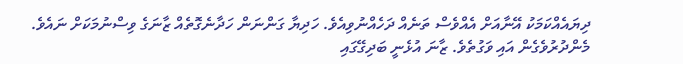ދިޔައެއްކަމަކު އޭނާއަށް އެއްވެސް ތަނެއް ދަހެއްނުވިއެވެ. ހަދިޔާ ގަންނަން ހަދާނެގޮތެއް ޒާނަގެ ވިސްނުމަކަށް ނައެވެ.
މެންދުރުވެގެން އައި ވަގުތެވެ. ޒާނަ އުޅެނީ ބަދިގޭގައި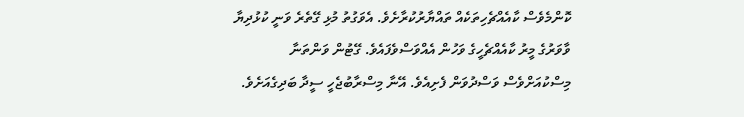ކޮންމެވެސް ކާއެއްޗެހިތަކެއް ތައްޔާރުކުރާށެވެ. އެވަގުތު މުޅި ގޭތެރެ ވަނީ ކުޅުދިޔާ ވާވަރުގެ މީރު ކާއެއްޗެހީގެ ވަހުން އެއްވަސްވެފައެވެ. ގޭޓުން ވަންތަނާ މިސްކުއަށްވެސް ވަސްދުވަން ފެށިއެވެ. އޭނާ މިސްރާބުޖެހީ ސީދާ ބަދިގެއަށެވެ.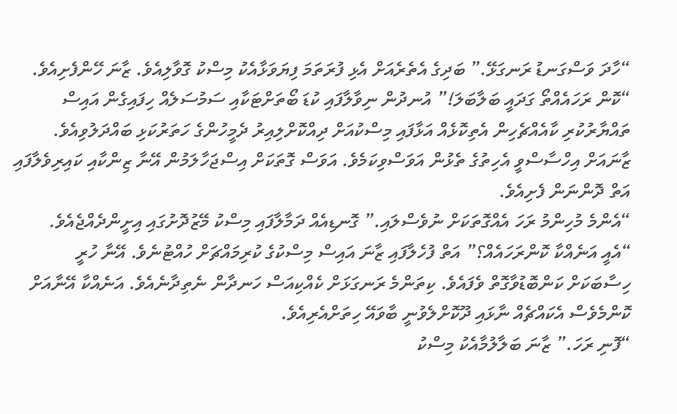“ހާދަ ވަސްގަނޑު ރަނގަޅޭ.” ބަދިގެ އެތެރެއަށް އެޅި ފުރަތަމަ ފިޔަވަޅާއެކު މިސްކު ގޮވާލިއެވެ. ޒާނަ ހޭންފެށިއެވެ.
“ކޮން ރަހައެއްތޯ ގަދައީ ބަލާބަލަ!” އުނދުން ނިވާލާފައި ކުޑަ ބޯތަށްޓަކާއި ސަމުސަލެއް ހިފައިގެން އައިސް ތައްޔާރުކުރި ކާއެއްޗެހިން އެތިކޮޅެއް އަޅާފައި މިސްކުއަށް ދިއްކޮށްލިއިރު ދެމީހުންގެ ހަތަރުކަޅި ބައްދަލުވިއެވެ. ޒާނައަށް އިހްސާސްވީ އެހިތުގެ ތެޅުން އަވަސްވިކަމެވެ. އަވަސް ގޮތަކަށް އިސްޖަހާލަމުން އޭނާ ޒިންކާއި ކައިރިވެލާފައި އަތް ދޮންނަން ފެށިއެވެ.
“އެންމެ މުހިންމު ރަހަ އެއްގޮތަކަށް ނުވެސްލައި.” ގޮނޑިއެއް ދަމާލާފައި މިސްކު މޭޒުދޮށުގައި އިށީންދެއްޖެއެވެ.
“އެއީ އަނެއްކާ ކޮންރަހައެއް؟” އަތް ފުހެލާފައި ޒާނަ އައިސް މިސްކުގެ ކުރިމައްޗަށް ހުއްޓުނެވެ. އޭނާ ހުރީ ހިސާބަކަށް ކަންބޮޑުވާގޮތް ވެފައެވެ. ކިތަންމެ ރަނގަޅަށް ކެއްކިއަސް ހަނދާން ނެތިދާނެއެވެ. އަނެއްކާ އޭނާއަށް ކޮންމެވެސް އެކައްޗެއް ނާޅައި ދޫކޮށްލެވުނީ ބާވައޭ ހިތަށްއެރިއެވެ.
“ފޮނި ރަހަ.” ޒާނަ ބަލާލުމާއެކު މިސްކު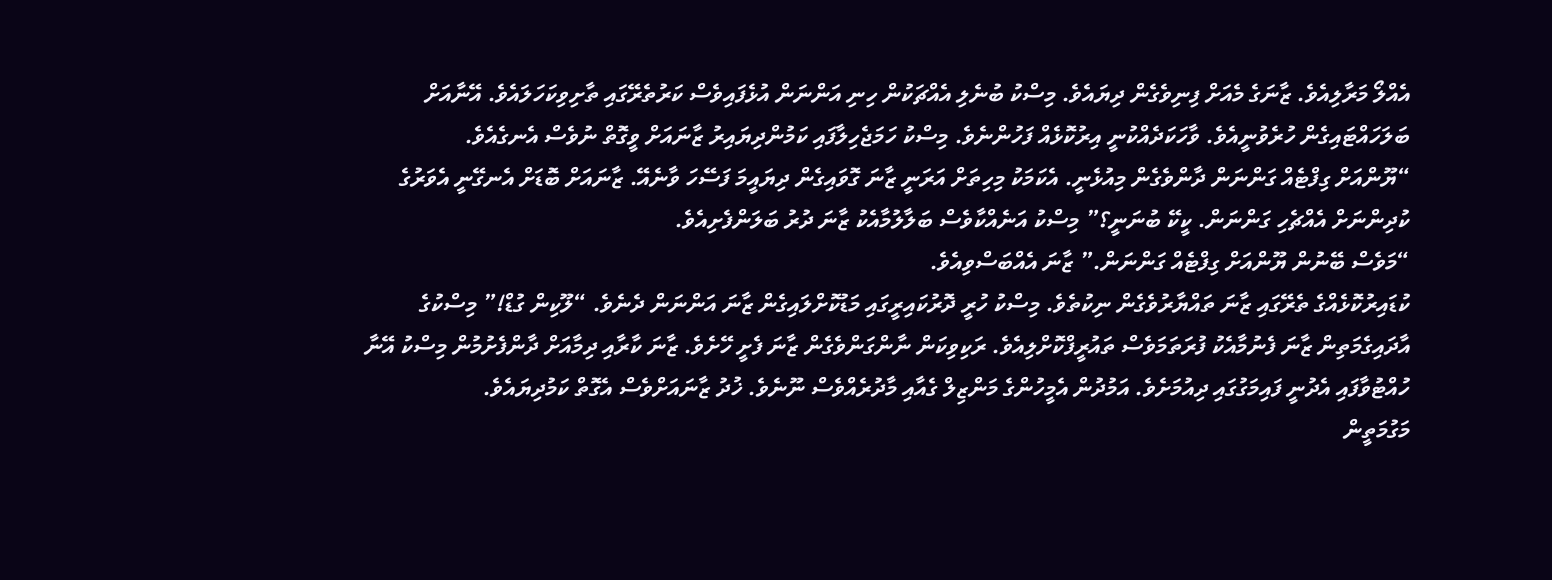އެއްލޯ މަރާލިއެވެ. ޒާނަގެ މެއަށް ފިނިވެގެން ދިޔައެވެ. މިސްކު ބުނެލި އެއްޗަކުން ހިނި އަންނަން އުޅެފައިވެސް ކަރުތެރޭގައި ތާށިވިކަހަލައެވެ. އޭނާއަށް ބަލަހައްޓައިގެން ހުރެވުނީއެވެ. ވާހަކަދެއްކުނީ އިރުކޮޅެއް ފަހުންނެވެ. މިސްކު ހަމަޖެހިލާފައި ކަމުންދިޔައިރު ޒާނައަށް ވީގޮތް ނުވެސް އެނގެއެވެ.
“ޔޫންއަށް ގިފްޓެއް ގަންނަން ދާންވެގެން މިއުޅެނީ. އެކަމަކު މިހިތަށް އަރަނީ ޒާނަ ގޮވައިގެން ދިޔައީމަ ފަސޭހަ ވާނެއޭ. ޒާނައަށް ބޮޑަށް އެނގޭނީ އެވަރުގެ ކުދިންނަށް އެއްޗެހި ގަންނަން. ކީކޭ ބުނަނީ؟” މިސްކު އަނެއްކާވެސް ބަލާލުމާއެކު ޒާނަ ދުރު ބަލަންފެށިއެވެ.
“މަވެސް ބޭނުން ޔޫންއަށް ގިފްޓެއް ގަންނަން.” ޒާނަ އެއްބަސްވިއެވެ.
ކުޑައިރުކޮޅެއްގެ ތެރޭގައި ޒާނަ ތައްޔާރުވެގެން ނިކުތެވެ. މިސްކު ހުރީ ދޮރުކައިރީގައި މަޑުކޮށްލައިގެން ޒާނަ އަންނަން ދެނެވެ. “ލޫކިން ގުޑް!” މިސްކުގެ އާދައިގެމަތިން ޒާނަ ފެނުމާއެކު ފުރަތަމަވެސް ތައުރީފްކޮށްލިއެވެ. ރަކިވިކަން ނާންގަންވެގެން ޒާނަ ފެށީ ހޭށެވެ. ޒާނަ ކާރާއި ދިމާއަށް ދާންފެށުމުން މިސްކު އޭނާ ހުއްޓުވާފައި އެދުނީ ފައިމަގުގައި ދިއުމަށެވެ. އަމުދުން އެމީހުންގެ މަންޒިލް ގެއާއި މާދުރެއްވެސް ނޫނެވެ. ޚުދު ޒާނައަށްވެސް އެގޮތް ކަމުދިޔައެވެ.
މަގުމަތީން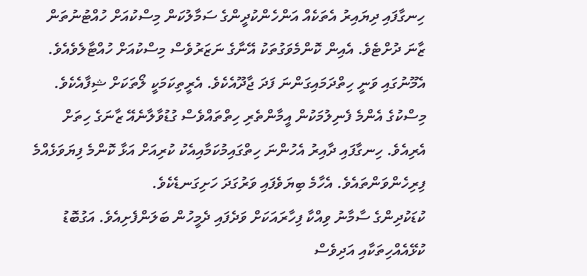ހިނގާފައި ދިޔައިރު އެތަކެއް އަންހެންކުދީންގެ ސަމާލުކަން މިސްކުއަށް ހުއްޓުނުތަން ޒާނަ ދުށްޓެވެ. އެއިން ކޮންމެވަގުތަކު އޭނާގެ ނަޒަރުވެސް މިސްކުއަށް ހުއްޓާލެވެއެވެ. އެމޫނުގައި ވަނީ ހިތްދަމައިގަންނަ ފަދަ ޖާދޫއެކެވެ. އެރީތިކަމަކީ ލޯތަކަށް ޝިފާއެކެވެ. މިސްކުގެ އެންމެ ފެނިލުމަކުން އީމާންތެރި ހިތްތައްވެސް ގުޑުވާލާނެއޭ ޒާނަގެ ހިތަށް އެރިއެވެ. ހިނގާފައި ދާއިރު އެހުންނަ ހިތްގައިމުކަމާއިއެކު ކުރިއަށް އަޅާ ކޮންމެ ފިޔަވަޅެއްމެ ފިރިހެންވަންތައެވެ. އެހާމެ ބިޔަވެފައި ވަރުގަދަ ހަށިގަނޑެކެވެ.
ކުޑަކުދިންގެ ސާމާނު ވިއްކާ ފިހާރައަކަށް ވަދެފައި ދެމީހުން ބަލަންފެށިއެވެ. އަގުބޮޑު ކުޅޭއެއްހިތަކާއި އަދިވެސް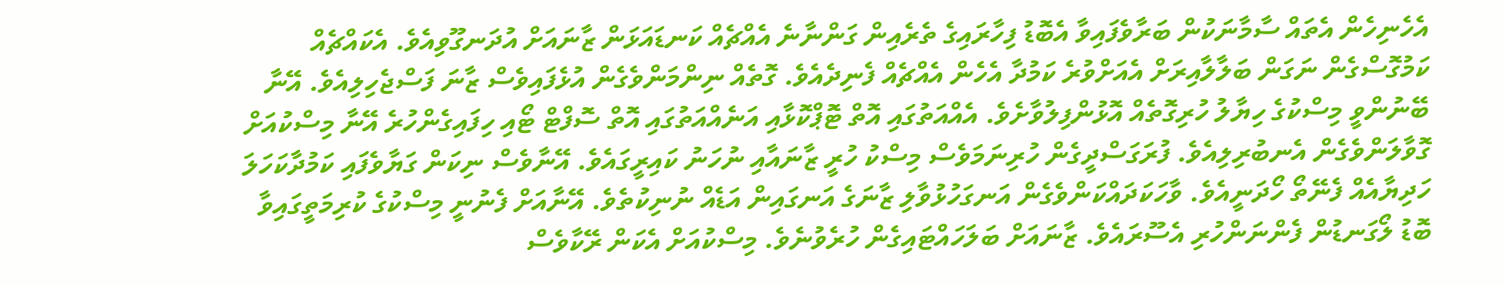އެހެނިހެން އެތައް ސާމާނަކުން ބަރާވެފައިވާ އެބޮޑު ފިހާރައިގެ ތެރެއިން ގަންނާނެ އެއްޗެއް ކަނޑައަޅަން ޒާނައަށް އުދަނގޫވިއެވެ. އެކައްޗެއް ކަމުގޮސްގެން ނަގަން ބަލާލާއިރަށް އެއަށްވުރެ ކަމުދާ އެހެން އެއްޗެއް ފެނިދެއެވެ. ގޮތެއް ނިންމަންވެގެން އުޅެފައިވެސް ޒާނަ ފަސްޖެހިލިއެވެ. އޭނާ ބޭނުންވީ މިސްކުގެ ހިޔާލު ހުރިގޮތެއް އޮޅުންފިލުވާށެވެ. އެއްއަތުގައި އޮތް ޓޮޕްކޮޅާއި އަނެއްއަތުގައި އޮތް ސޮފްޓް ޓޯއި ހިފައިގެންހުރެ އޭނާ މިސްކުއަށް ގޮވާލަންވެގެން އެނބުރިލިއެވެ. ފުރަގަސްދީގެން ހުރިނަމަވެސް މިސްކު ހުރީ ޒާނައާއި ނުހަނު ކައިރީގައެވެ. އޭނާވެސް ނިކަން ގަޔާވެފައި ކަމުދާކަހަލަ ހަދިޔާއެއް ފެނޭތޯ ހޯދަނީއެވެ. ވާހަކަދައްކަންވެގެން އަނގަހުޅުވާލި ޒާނަގެ އަނގައިން އަޑެއް ނުނިކުތެވެ. އޭނާއަށް ފެނުނީ މިސްކުގެ ކުރިމަތީގައިވާ ބޮޑު ލޯގަނޑުން ފެންނަންހުރި އެސޫރައެވެ. ޒާނައަށް ބަލަހައްޓައިގެން ހުރެވުނެވެ. މިސްކުއަށް އެކަން ރޭކާވެސް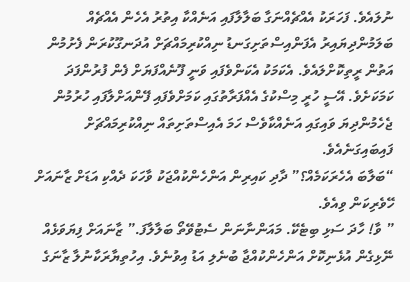ނުލައެވެ. ފަހަރަކު އެއްޗެއްނަގާ ބަލާލާފައި އަނެއްކާ އިތުރު އެހެން އެއްޗެއް ބަލަމުންދިޔައިރު އެފަންއިސްތަށިގަނޑު ނިއްކުރިމައްޗަށް އުދަނގޫކުރަން ފެށުމުން އަތުން ރީތިކޮށްލައެވެ. އެކަމަކު އެކަންވެފައި ވަނީ ފޫނެއްފަޔަށް ފެން ފުރުންފަދަ ކަމަކަށެވެ. އޭސީ ހުރީ މިސްކުގެ އެއްފަރާތުގައި ކަމަށްވެފައި ފޭންއަށްލާފައި ހުރުމުން ޖެހެމުންދިޔަ ވައިގައި އަނެއްކާވެސް ހަމަ އެއިސްތަށިތައް ނިއްކުރިމައްޗަށް ފައިބައިގަނެއެވެ.
“ބަލާބަ އެހެރަކަމެއް؟” ދާދި ކައިރިން އަންހެންކުއްޖަކު ވާހަކަ ދެއްކި އަޑަށް ޒާނައަށް ހޭވެރިކަން ވިއެވެ.
” ވާ! ހާދަ ސަޅި ބިޓެކޭ. މައަންނާނަން ސެޓުވޭތޯ ބަލާލާފަ.” ޒާނައަށް ފިޔަވަޅެއް ނޭޅިގެން އުޅެނިކޮށް އަންހެންކުއްޖާ ބުނެލި އަޑު އިވުނެވެ. އިހުތިޔާރަކާނުލާ ޒާނަގެ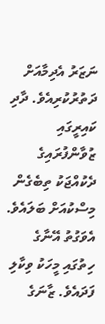ނަޒަރު އެދިމާއަށް ދަތުރުކުރިއެވެ. ދާދި ކައިރީގައި ޒުވާންފުރައިގެ ދެކުއްޖަކު ތިބެގެން މިސްކުއަށް ބަލައެވެ. އެވަގުތު އޭނާގެ ހިތުގައި މީހަކު ވިކާލި ފަދައެވެ. ޒާނަގެ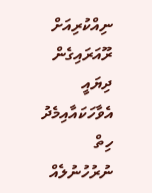ނިއްކުރިއަށް ރޫއަރައިގެން ދިޔައީ އެވާހަކައާއިމެދު ހިތް ނުރުހުނުލެއް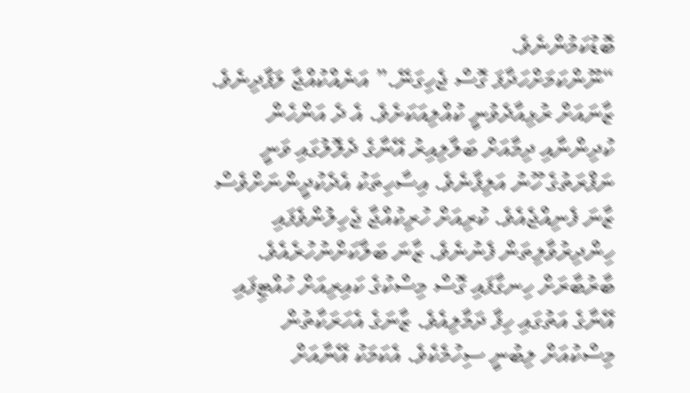ބޮޑުކަމުންނެވެ.
“ނޫންކަމަށްހަދާފަ ގޮސް ޖެހިގަނޭ.” އަނެއްކުއްޖާ ލަފާދިނެވެ. ޒާނައަށް ރުޅިއާދެވުނީ ކުއްލިއަކަށެވެ. އެ ދެ އަންހެން ކުދިންނާއި ދިމާއަށް ބަލާލިއިރު އޭނާގެ ދެލޮލުގައި ވަނީ ނަފްރަތުގެ ހޫނު އަލިފާނެވެ. އިސާހިތަކު އެދެކުދީންނަށްވެސް ޒާނަ ފެނިއްޖެއެވެ. ކުރިއަށް ހުރިކުއްޖާ ޖެހިލުންވެފައި ހިންދިރުވާލިތަން ފެނުނެވެ. ޒާނަ ބަލާކަށްނުހުރެއެވެ. ބާރުބާރަށް ހިނގާފައި ގޮސް މިސްކުގެ ކައިރިއަށް ހުއްޓިފައި އޭނާގެ އަތުގައި ހިފާ ދަމާލިއެވެ. ޒާނަގެ އެހަރަކާތުން މިސްކުއަށް ލިބުނީ ސިހުމެކެވެ. އެކަމަކު އޭނާއަށް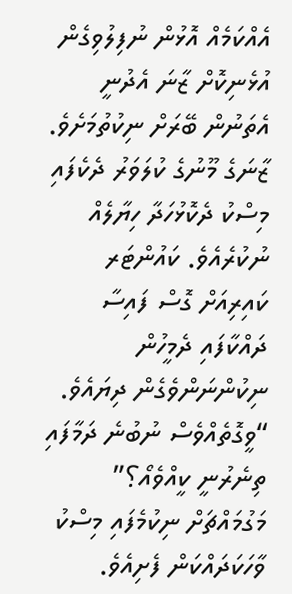އެއްކަމެއް އޮޅުން ނުފިލުވިގެން އުޅެނިކޮށް ޒާނަ އެދުނީ އެތަނުން ބޭރަށް ނިކުތުމަށެވެ. ޒާނަގެ މޫނުގެ ކުލަވަރު ދެކެފައި މިސްކު ދެކޮޅުހަދާ ހިޔާލެއް ނުކުރެއެވެ. ކައުންޓަރ ކައިރިއަށް ގޮސް ފައިސާ ދައްކާފައި ދެމީހުން ނިކުންނަންވެގެން ދިޔައެވެ.
“ވީގޮތެއްވެސް ނުބުނެ ދަމާފައި ތިނެރުނީ ކީއްވެއޯ؟” މަގުމައްޗަށް ނިކުމެފައި މިސްކު ވާހަކަދައްކަން ފެށިއެވެ.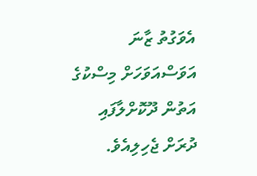އެވަގުތު ޒާނަ އަވަސްއަވަހަށް މިސްކުގެ އަތުން ދޫކޮށްލާފައި ދުރަށް ޖެހިލިއެވެ.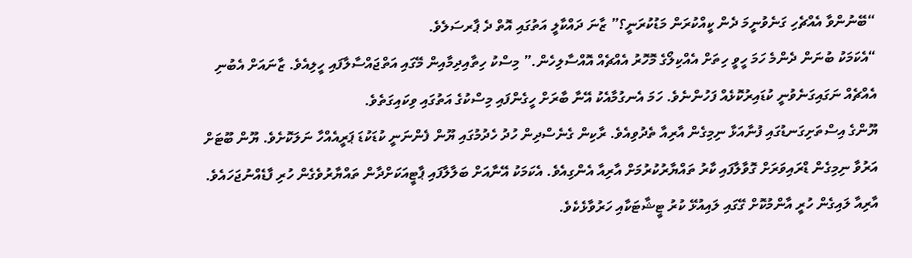“ބޭނުންވާ އެއްޗެހި ގަނެވުނީމަ ދެން ކީއްކުރަން މަޑުކުރަނީ؟” ޒާނަ ދައްކާލީ އަތުގައި އޮތް ދެ ޕާރސަލެވެ.
“އެކަމަކު ބުނަން ދެންމެ ހަމަ ހީވީ ހިތަށް އެއްކިލޯގެ މޮހޮރު އެއްޗެއް އޮއްސާލިހެން.” މިސްކު ހިތާއިދިމާއިން މޭގައި އަތްޖައްސާލާފައި ހީލިއެވެ. ޒާނައަށް އެބުނި އެއްޗެއް ނަގައިގަނެވުނީ ކުޑައިރުކޮޅެއް ފަހުންނެވެ. ހަމަ އެނގުމާއެކު އޭނާ ބާރަށް ހީގެންފައި މިސްކުގެ އަތުގައި ވިކައިގަތެވެ.
ޔޫންގެ އިސްތަށިގަނޑުގައި ފުނާއަޅާ ނިމިގެން އާރިއާ ތެދުވިއެވެ. ރާކިން ގެނެސްދިން ހުދު ހެދުމުގައި ޔޫން ފެންނަނީ ކުޑަކުޑަ ޕަރީއެއްހާ ނަލަކޮށެވެ. ޔޫން ބޫޓަށް އަރުވާ ނިމިގެން ޑްރައިވަރަށް ގޮވާލާފައި ކާރު ތައްޔާރުކުރުމަށް އާރިއާ އެންގިއެވެ. އެކަމަކު އޭނާއަށް ބަލާލާފައި ޕާޓީއަކަށްދާން ތައްޔާރުވެގެން ހުރި ފާޑެއްނުޖަހައެވެ. އާރިއާ ލައިގެން ހުރީ އާންމުކޮށް ގޭގައި ލައިއުޅޭ ކުރު ޓީޝާޓަކާއި ހަރުވާޅެކެވެ.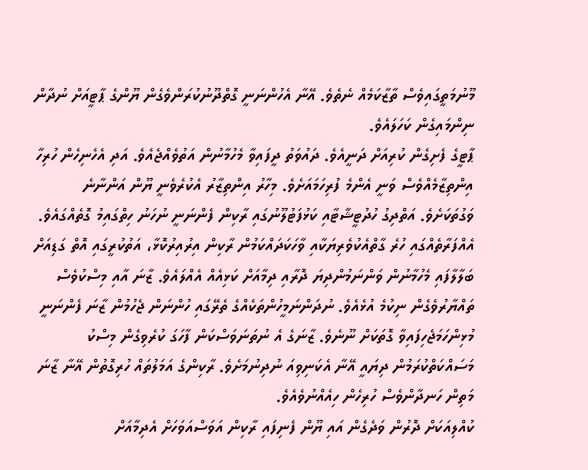މޫނުމަތީގައިވެސް ތާޒާކަމެއް ނެތެވެ. އޭނާ އެހުންނަނީ ގޮތްދޫނުކުރަންވެގެން ޔޫންގެ ޕާޓީއަށް ނުދާން ނިންމައިގެން ކަހަލައެވެ.
ޕާޓީގެ ފެށިގެން ކުރިއަށް ދަނީއެވެ. ދައުވަތު ދީފައިވާ މެހުމާނުން އަތުވެއްޖެއެވެ. އަދި އެހެނިހެން ހުރިހާ އިންތިޒާމެއްވެސް ވަނީ އެންމެ ފުރިހަމައަށެވެ. މިހާރު އިންތިޒާރު އެކުރެވެނީ ޔޫން އަންނާނެ ވަގުތަކަށެވެ. އަތްދިގު ހުދުޓީޝާޓާއި ކަޅުފަޓުލޫނުގައި ރާކިން ފެންނަނީ ނުހަނު ހިތްގައިމު ގޮތެއްގައެވެ. އެއްފަރާތެއްގައި ހުރެ ގާތްއެކުވެރިޔަކާއި ވާހަކަދައްކަމުން ރާކިން އިރުއިރުކޮޅާ، އަތުކުރީގައި އޮތް ގަޑިއަށް ބަލާލާފައި މެހުމާނުން ވަންނަމުންދިޔަ ދޮރާއި ދިމާއަށް ކަޅިއެއް އެއްލައެވެ. ޒާނަ އާއި މިސްކުވެސް ތައްޔާރުވެގެން ނިކުމެ އުޅެއެވެ. ނުދަންނަމީހުންތަކެއްގެ ތެރޭގައި ހުންނަން ޖެހުމުން ޒާނަ ފެންނަނީ މުޅިންހަމަޖެހިފައިވާ ގޮތަކަށް ނޫނެވެ. ޒާނަގެ އެ ނުތަނަވަސްކަން ފާހަގަ ކުރެވިގެން މިސްކު މަސައްކަތްކުރަމުން ދިޔައީ އޭނާ އެކަނިވިއަ ނުދިނުމަށެވެ. ރާކިންގެ އަމަލުތައް ހުރިގޮތުން އޭނާ ޒާނަ މަތިން ހަނދާންވެސް ހުރިހެން ހިއެއްނުވެއެވެ.
ކުއްލިއަކަށް ދޮރުން ވަދެގެން އައި ޔޫން ފެނިފައި ރާކިން އަވަސްއަވަހަށް އެދިމާއަށް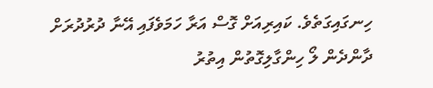ހިނގައިގަތެވެ. ކައިރިއަށް ގޮސް އަރާ ހަމަވެފައި އޭނާ ދުރުދުރަށް ދާންދެން ލޯ ހިންގާލިގޮތުން އިތުރު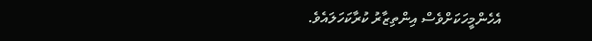އެހެންމީހަކަށްވެސް އިންތިޒާރު ކުރާކަހަލައެވެ.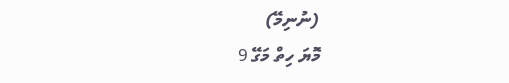(ނުނިމޭ)
މޮޔަ ހިތް މަގޭ 9